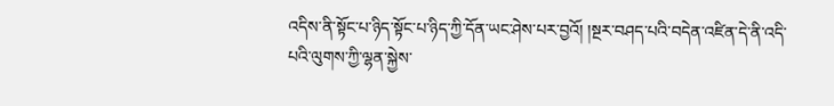འདིས་ནི་སྟོང་པ་ཉིད་སྟོང་པ་ཉིད་ཀྱི་དོན་ཡང་ཤེས་པར་བྱའོ། །སྔར་བཤད་པའི་བདེན་འཛིན་དེ་ནི་འདི་པའི་ལུགས་ཀྱི་ལྷན་སྐྱེས་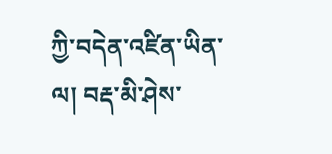ཀྱི་བདེན་འཛིན་ཡིན་ ལ། བརྡ་མི་ཤེས་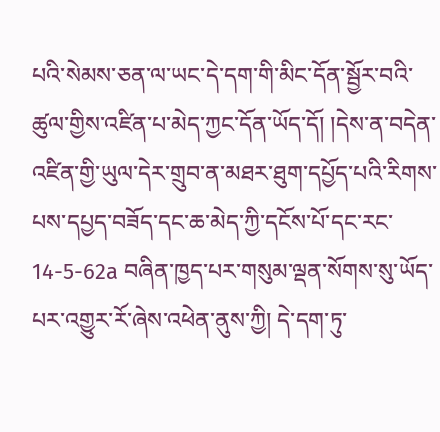པའི་སེམས་ཅན་ལ་ཡང་དེ་དག་གི་མིང་དོན་སྦྱོར་བའི་ཚུལ་གྱིས་འཛིན་པ་མེད་ཀྱང་དོན་ཡོད་དོ། །དེས་ན་བདེན་འཛིན་གྱི་ཡུལ་དེར་གྲུབ་ན་མཐར་ཐུག་དཔྱོད་པའི་རིགས་པས་དཔྱད་བཟོད་དང་ཆ་མེད་ཀྱི་དངོས་པོ་དང་རང་ 14-5-62a བཞིན་ཁྱད་པར་གསུམ་ལྡན་སོགས་སུ་ཡོད་པར་འགྱུར་རོ་ཞེས་འཕེན་ནུས་ཀྱི། དེ་དག་ཏུ་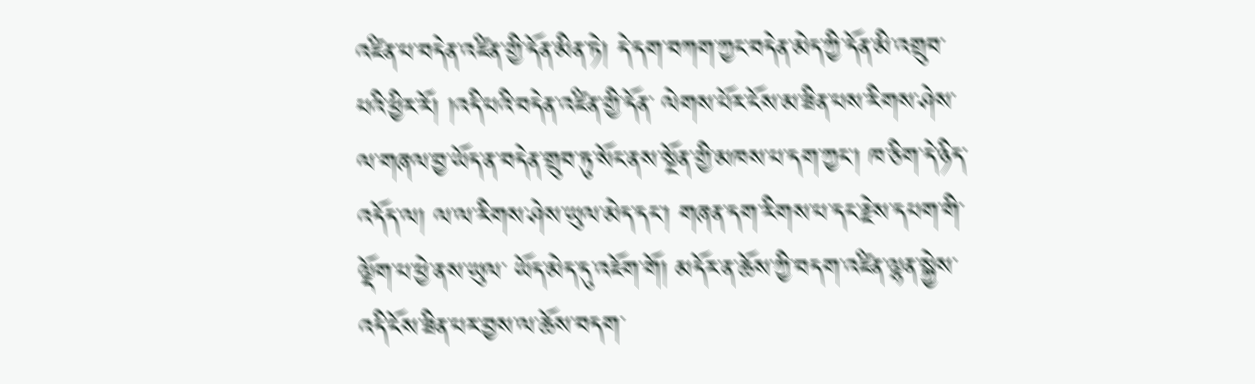འཛིན་པ་བདེན་འཛིན་གྱི་དོན་མིན་ཏེ། དེ་དག་བཀག་ཀྱང་བདེན་མེད་ཀྱི་དོན་མི་འགྲུབ་པའི་ཕྱིར་རོ། །འདི་པའི་བདེན་འཛིན་གྱི་དོན་ ལེགས་པོར་ངོས་མ་ཟིན་པས་རིགས་ཤེས་ལ་གཞལ་བྱ་ཡོད་ན་བདེན་གྲུབ་ཏུ་སོང་ནས་སྔོན་གྱི་མཁས་པ་དག་ཀྱང་། ཁ་ཅིག་དེ་ཉིད་འདོད་ལ། ལ་ལ་རིགས་ཤེས་ཡུལ་མེད་དང་། གཞན་དག་རིགས་པ་དང་རྗེས་དཔག་གི་ལྡོག་པ་ཕྱེ་ནས་ཡུལ་ ཡོད་མེད་དུ་འཇོག་གོ། མདོར་ན་ཆོས་ཀྱི་བདག་འཛིན་ལྷན་སྐྱེས་འདི་ངོས་ཟིན་པར་བྱས་ལ་ཆོས་བདག་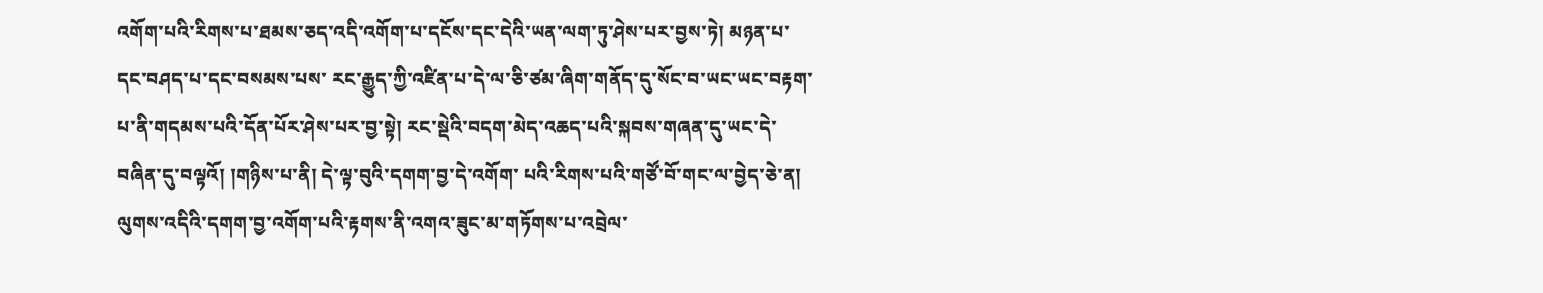འགོག་པའི་རིགས་པ་ཐམས་ཅད་འདི་འགོག་པ་དངོས་དང་དེའི་ཡན་ལག་ཏུ་ཤེས་པར་བྱས་ཏེ། མཉན་པ་དང་བཤད་པ་དང་བསམས་པས་ རང་རྒྱུད་ཀྱི་འཛིན་པ་དེ་ལ་ཅི་ཙམ་ཞིག་གནོད་དུ་སོང་བ་ཡང་ཡང་བརྟག་པ་ནི་གདམས་པའི་དོན་པོར་ཤེས་པར་བྱ་སྟེ། རང་སྡེའི་བདག་མེད་འཆད་པའི་སྐབས་གཞན་དུ་ཡང་དེ་བཞིན་དུ་བལྟའོ། །གཉིས་པ་ནི། དེ་ལྟ་བུའི་དགག་བྱ་དེ་འགོག་ པའི་རིགས་པའི་གཙོ་བོ་གང་ལ་བྱེད་ཅེ་ན། ལུགས་འདིའི་དགག་བྱ་འགོག་པའི་རྟགས་ནི་འགའ་ཟུང་མ་གཏོགས་པ་འབྲེལ་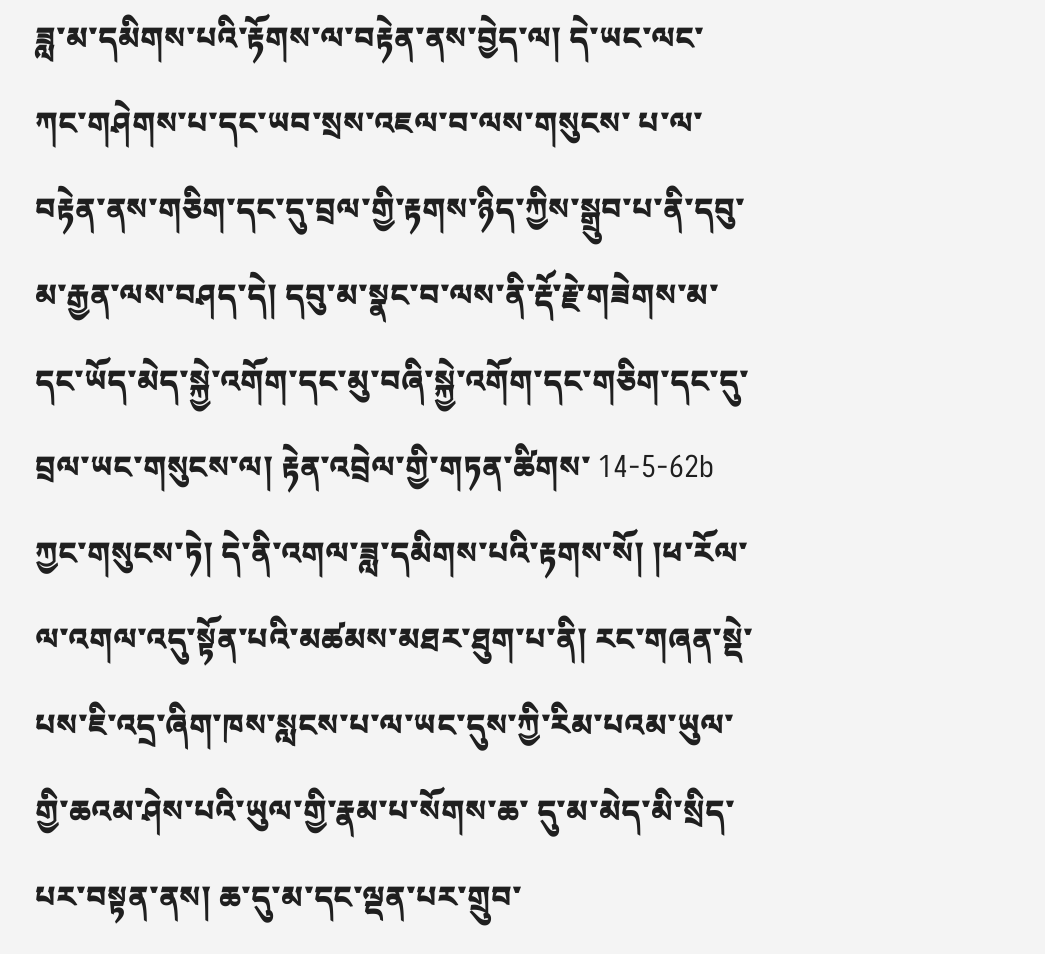ཟླ་མ་དམིགས་པའི་རྟོགས་ལ་བརྟེན་ནས་བྱེད་ལ། དེ་ཡང་ལང་ཀང་གཤེགས་པ་དང་ཡབ་སྲས་འཇལ་བ་ལས་གསུངས་ པ་ལ་བརྟེན་ནས་གཅིག་དང་དུ་བྲལ་གྱི་རྟགས་ཉིད་ཀྱིས་སྒྲུབ་པ་ནི་དབུ་མ་རྒྱན་ལས་བཤད་དེ། དབུ་མ་སྣང་བ་ལས་ནི་རྡོ་རྗེ་གཟེགས་མ་དང་ཡོད་མེད་སྐྱེ་འགོག་དང་མུ་བཞི་སྐྱེ་འགོག་དང་གཅིག་དང་དུ་བྲལ་ཡང་གསུངས་ལ། རྟེན་འབྲེལ་གྱི་གཏན་ཚིགས་ 14-5-62b ཀྱང་གསུངས་ཏེ། དེ་ནི་འགལ་ཟླ་དམིགས་པའི་རྟགས་སོ། །ཕ་རོལ་ལ་འགལ་འདུ་སྟོན་པའི་མཚམས་མཐར་ཐུག་པ་ནི། རང་གཞན་སྡེ་པས་ཇི་འདྲ་ཞིག་ཁས་སླངས་པ་ལ་ཡང་དུས་ཀྱི་རིམ་པའམ་ཡུལ་གྱི་ཆའམ་ཤེས་པའི་ཡུལ་གྱི་རྣམ་པ་སོགས་ཆ་ དུ་མ་མེད་མི་སྲིད་པར་བསྟན་ནས། ཆ་དུ་མ་དང་ལྡན་པར་གྲུབ་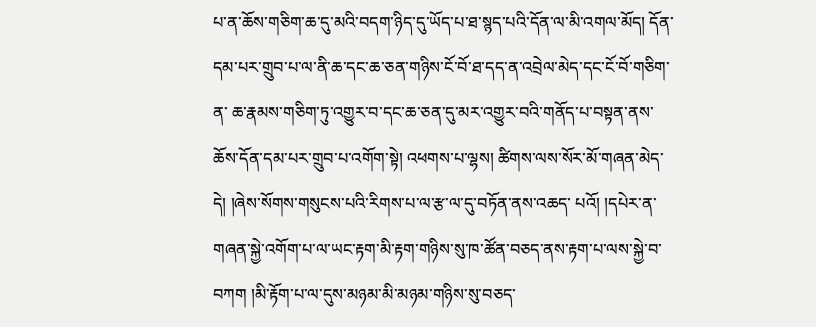པ་ན་ཆོས་གཅིག་ཆ་དུ་མའི་བདག་ཉིད་དུ་ཡོད་པ་ཐ་སྙད་པའི་དོན་ལ་མི་འགལ་མོད། དོན་དམ་པར་གྲུབ་པ་ལ་ནི་ཆ་དང་ཆ་ཅན་གཉིས་ངོ་བོ་ཐ་དད་ན་འབྲེལ་མེད་དང་ངོ་བོ་གཅིག་ན་ ཆ་རྣམས་གཅིག་ཏུ་འགྱུར་བ་དང་ཆ་ཅན་དུ་མར་འགྱུར་བའི་གནོད་པ་བསྟན་ནས་ཆོས་དོན་དམ་པར་གྲུབ་པ་འགོག་སྟེ། འཕགས་པ་ལྷས། ཚིགས་ལས་སོར་མོ་གཞན་མེད་དེ། །ཞེས་སོགས་གསུངས་པའི་རིགས་པ་ལ་རྩ་ལ་དུ་བཏོན་ནས་འཆད་ པའོ། །དཔེར་ན་གཞན་སྐྱེ་འགོག་པ་ལ་ཡང་རྟག་མི་རྟག་གཉིས་སུ་ཁ་ཚོན་བཅད་ནས་རྟག་པ་ལས་སྐྱེ་བ་བཀག །མི་རྟོག་པ་ལ་དུས་མཉམ་མི་མཉམ་གཉིས་སུ་བཅད་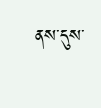ནས་དུས་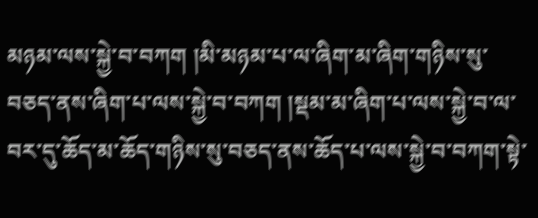མཉམ་ལས་སྐྱེ་བ་བཀག །མི་མཉམ་པ་ལ་ཞིག་མ་ཞིག་གཉིས་སུ་ བཅད་ནས་ཞིག་པ་ལས་སྐྱེ་བ་བཀག །སྡམ་མ་ཞིག་པ་ལས་སྐྱེ་བ་ལ་བར་དུ་ཆོད་མ་ཆོད་གཉིས་སུ་བཅད་ནས་ཆོད་པ་ལས་སྐྱེ་བ་བཀག་སྟེ་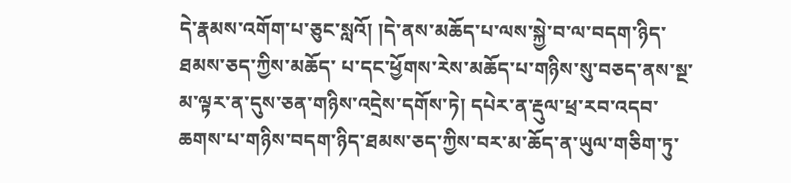དེ་རྣམས་འགོག་པ་ཅུང་སླའོ། །དེ་ནས་མཆོད་པ་ལས་སྐྱེ་བ་ལ་བདག་ཉིད་ཐམས་ཅད་ཀྱིས་མཆོད་ པ་དང་ཕྱོགས་རེས་མཆོད་པ་གཉིས་སུ་བཅད་ནས་སྔ་མ་ལྟར་ན་དུས་ཅན་གཉིས་འདྲེས་དགོས་ཏེ། དཔེར་ན་རྡུལ་ཕྲ་རབ་འདབ་ཆགས་པ་གཉིས་བདག་ཉིད་ཐམས་ཅད་ཀྱིས་བར་མ་ཆོད་ན་ཡུལ་གཅིག་ཏུ་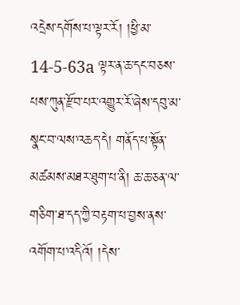འདྲེས་དགོས་པ་ལྟར་རོ། །ཕྱི་མ་ 14-5-63a ལྟར་ན་ཆ་དང་བཅས་པས་ཀུན་རྫོབ་པར་འགྱུར་རོ་ཞེས་དབུ་མ་སྣང་བ་ལས་འཆད་དེ། གནོད་པ་སྟོན་མཚམས་མཐར་ཐུག་པ་ནི། ཆ་ཆ་ཅན་ལ་གཅིག་ཐ་དད་ཀྱི་བརྟག་པ་བྱས་ནས་འགོག་པ་འདིའོ། །དེས་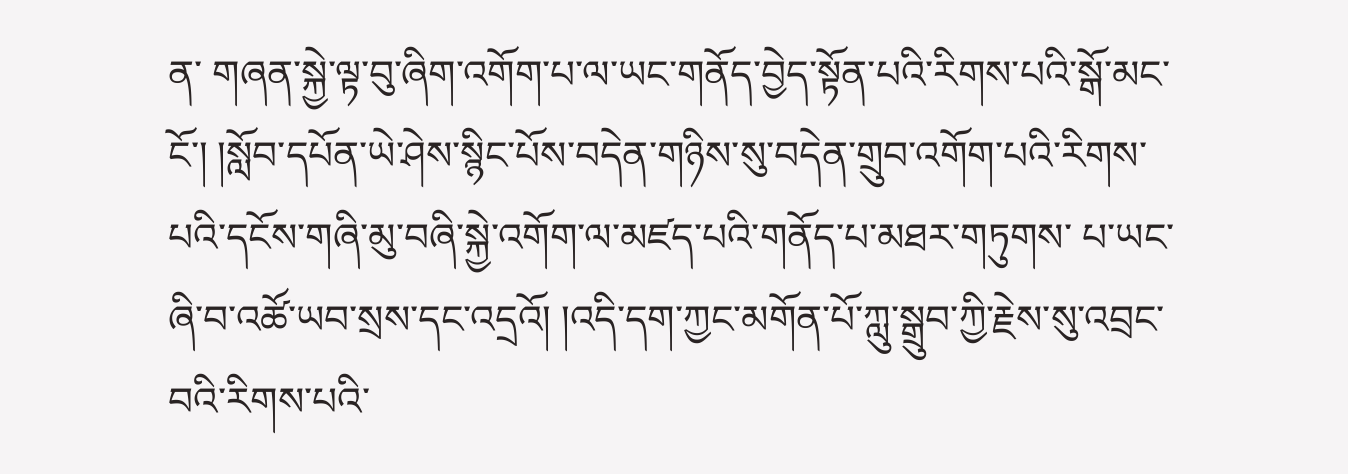ན་ གཞན་སྐྱེ་ལྟ་བུ་ཞིག་འགོག་པ་ལ་ཡང་གནོད་བྱེད་སྟོན་པའི་རིགས་པའི་སྒོ་མང་ངོ་། །སློབ་དཔོན་ཡེ་ཤེས་སྙིང་པོས་བདེན་གཉིས་སུ་བདེན་གྲུབ་འགོག་པའི་རིགས་པའི་དངོས་གཞི་མུ་བཞི་སྐྱེ་འགོག་ལ་མཛད་པའི་གནོད་པ་མཐར་གཏུགས་ པ་ཡང་ཞི་བ་འཚོ་ཡབ་སྲས་དང་འདྲའོ། །འདི་དག་ཀྱང་མགོན་པོ་ཀླུ་སྒྲུབ་ཀྱི་རྗེས་སུ་འབྲང་བའི་རིགས་པའི་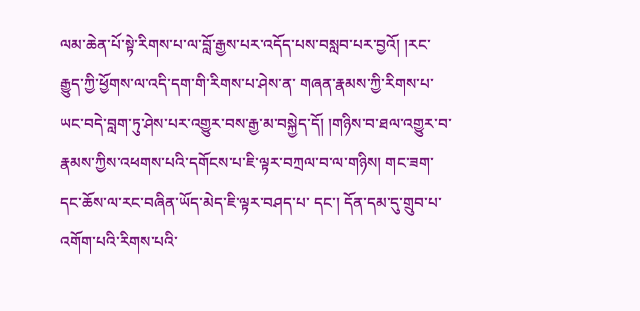ལམ་ཆེན་པོ་སྟེ་རིགས་པ་ལ་བློ་རྒྱས་པར་འདོད་པས་བསླབ་པར་བྱའོ། །རང་རྒྱུད་ཀྱི་ཕྱོགས་ལ་འདི་དག་གི་རིགས་པ་ཤེས་ན་ གཞན་རྣམས་ཀྱི་རིགས་པ་ཡང་བདེ་བླག་ཏུ་ཤེས་པར་འགྱུར་བས་རྒྱ་མ་བསྐྱེད་དོ། །གཉིས་བ་ཐལ་འགྱུར་བ་རྣམས་ཀྱིས་འཕགས་པའི་དགོངས་པ་ཇི་ལྟར་བཀྲལ་བ་ལ་གཉིས། གང་ཟག་དང་ཆོས་ལ་རང་བཞིན་ཡོད་མེད་ཇི་ལྟར་བཤད་པ་ དང་། དོན་དམ་དུ་གྲུབ་པ་འགོག་པའི་རིགས་པའི་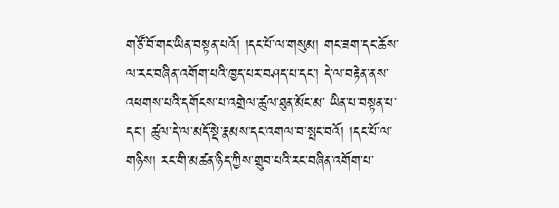གཙོ་བོ་གང་ཡིན་བསྟན་པའོ། །དང་པོ་ལ་གསུམ། གང་ཟག་དང་ཆོས་ལ་རང་བཞིན་འགོག་པའི་ཁྱད་པར་བཤད་པ་དང་། དེ་ལ་བརྟེན་ནས་འཕགས་པའི་དགོངས་པ་འགྲེལ་ཚུལ་ཐུན་མོང་མ་ ཡིན་པ་བསྟན་པ་དང་། ཚུལ་དེ་ལ་མདོ་སྡེ་རྣམས་དང་འགལ་བ་སྤང་བའོ། །དང་པོ་ལ་གཉིས། རང་གི་མཚན་ཉིད་ཀྱིས་གྲུབ་པའི་རང་བཞིན་འགོག་པ་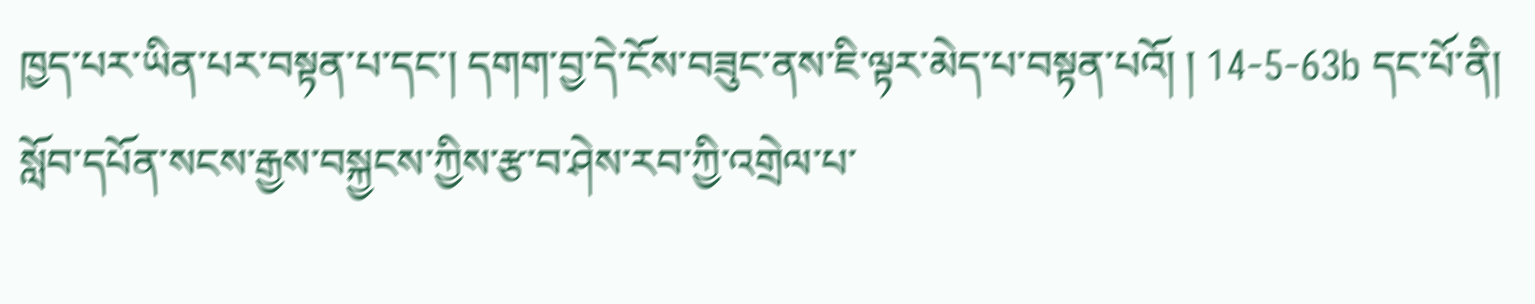ཁྱད་པར་ཡིན་པར་བསྟན་པ་དང་། དགག་བྱ་དེ་ངོས་བཟུང་ནས་ཇི་ལྟར་མེད་པ་བསྟན་པའོ། ། 14-5-63b དང་པོ་ནི། སློབ་དཔོན་སངས་རྒྱས་བསྐྱངས་ཀྱིས་རྩ་བ་ཤེས་རབ་ཀྱི་འགྲེལ་པ་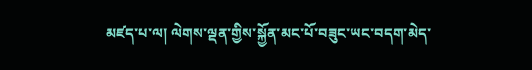མཛད་པ་ལ། ལེགས་ལྡན་གྱིས་སྐྱོན་མང་པོ་བཟུང་ཡང་བདག་མེད་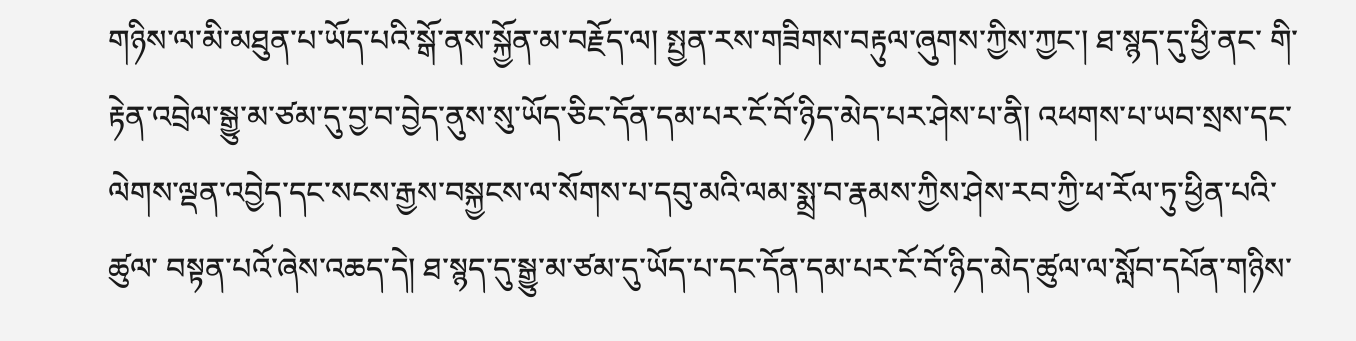གཉིས་ལ་མི་མཐུན་པ་ཡོད་པའི་སྒོ་ནས་སྐྱོན་མ་བརྗོད་ལ། སྤྱན་རས་གཟིགས་བརྟུལ་ཞུགས་ཀྱིས་ཀྱང་། ཐ་སྙད་དུ་ཕྱི་ནང་ གི་རྟེན་འབྲེལ་སྒྱུ་མ་ཙམ་དུ་བྱ་བ་བྱེད་ནུས་སུ་ཡོད་ཅིང་དོན་དམ་པར་ངོ་བོ་ཉིད་མེད་པར་ཤེས་པ་ནི། འཕགས་པ་ཡབ་སྲས་དང་ལེགས་ལྡན་འབྱེད་དང་སངས་རྒྱས་བསྐྱངས་ལ་སོགས་པ་དབུ་མའི་ལམ་སྨྲ་བ་རྣམས་ཀྱིས་ཤེས་རབ་ཀྱི་ཕ་རོལ་ཏུ་ཕྱིན་པའི་ཚུལ་ བསྟན་པའོ་ཞེས་འཆད་དེ། ཐ་སྙད་དུ་སྒྱུ་མ་ཙམ་དུ་ཡོད་པ་དང་དོན་དམ་པར་ངོ་བོ་ཉིད་མེད་ཚུལ་ལ་སློབ་དཔོན་གཉིས་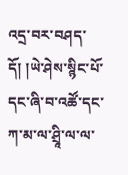འདྲ་བར་བཤད་དོ། །ཡེ་ཤེས་སྙིང་པོ་དང་ཞི་བ་འཚོ་དང་ཀ་མ་ལ་ཤྲཱི་ལ་ལ་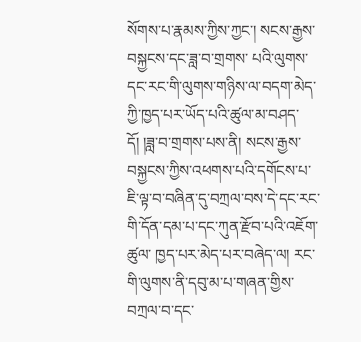སོགས་པ་རྣམས་ཀྱིས་ཀྱང་། སངས་རྒྱས་བསྐྱངས་དང་ཟླ་བ་གྲགས་ པའི་ལུགས་དང་རང་གི་ལུགས་གཉིས་ལ་བདག་མེད་ཀྱི་ཁྱད་པར་ཡོད་པའི་ཚུལ་མ་བཤད་དོ། །ཟླ་བ་གྲགས་པས་ནི། སངས་རྒྱས་བསྐྱངས་ཀྱིས་འཕགས་པའི་དགོངས་པ་ཇི་ལྟ་བ་བཞིན་དུ་བཀྲལ་བས་དེ་དང་རང་གི་དོན་དམ་པ་དང་ཀུན་རྫོབ་པའི་འཇོག་ཚུལ་ ཁྱད་པར་མེད་པར་བཞེད་ལ། རང་གི་ལུགས་ནི་དབུ་མ་པ་གཞན་གྱིས་བཀྲལ་བ་དང་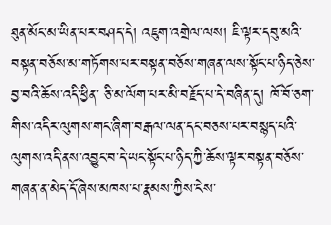ཐུན་མོང་མ་ཡིན་པར་བཤད་དེ། འཇུག་འགྲེལ་ལས། ཇི་ལྟར་དབུ་མའི་བསྟན་བཅོས་མ་གཏོགས་པར་བསྟན་བཅོས་གཞན་ལས་སྟོང་པ་ཉིད་ཅེས་བྱ་བའི་ཆོས་འདི་ཕྱིན་ ཅི་མ་ལོག་པར་མི་བརྗོད་པ་དེ་བཞིན་དུ། ཁོ་བོ་ཅག་གིས་འདིར་ལུགས་གང་ཞིག་བརྒལ་ལན་དང་བཅས་པར་བསྙད་པའི་ལུགས་འདི་ནས་འབྱུང་བ་དེ་ཡང་སྟོང་པ་ཉིད་ཀྱི་ཆོས་ལྟར་བསྟན་བཅོས་གཞན་ན་མེད་དོ་ཞེས་མཁས་པ་རྣམས་ཀྱིས་ངེས་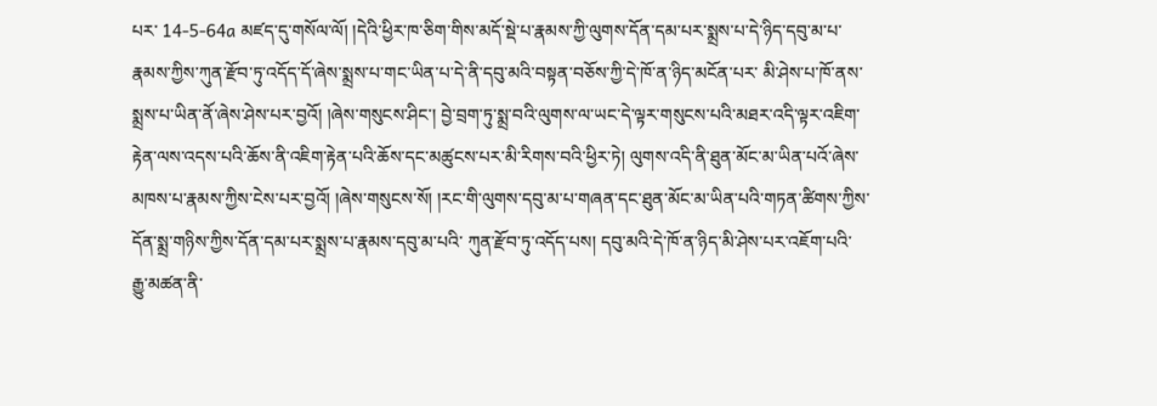པར་ 14-5-64a མཛད་དུ་གསོལ་ལོ། །དེའི་ཕྱིར་ཁ་ཅིག་གིས་མདོ་སྡེ་པ་རྣམས་ཀྱི་ལུགས་དོན་དམ་པར་སྨྲས་པ་དེ་ཉིད་དབུ་མ་པ་རྣམས་ཀྱིས་ཀུན་རྫོབ་ཏུ་འདོད་དོ་ཞེས་སྨྲས་པ་གང་ཡིན་པ་དེ་ནི་དབུ་མའི་བསྟན་བཅོས་ཀྱི་དེ་ཁོ་ན་ཉིད་མངོན་པར་ མི་ཤེས་པ་ཁོ་ནས་སྨྲས་པ་ཡིན་ནོ་ཞེས་ཤེས་པར་བྱའོ། །ཞེས་གསུངས་ཤིང་། བྱེ་བྲག་ཏུ་སྨྲ་བའི་ལུགས་ལ་ཡང་དེ་ལྟར་གསུངས་པའི་མཐར་འདི་ལྟར་འཇིག་རྟེན་ལས་འདས་པའི་ཆོས་ནི་འཇིག་རྟེན་པའི་ཆོས་དང་མཚུངས་པར་མི་རིགས་བའི་ཕྱིར་ཏེ། ལུགས་འདི་ནི་ཐུན་མོང་མ་ཡིན་པའོ་ཞེས་མཁས་པ་རྣམས་ཀྱིས་ངེས་པར་བྱའོ། །ཞེས་གསུངས་སོ། །རང་གི་ལུགས་དབུ་མ་པ་གཞན་དང་ཐུན་མོང་མ་ཡིན་པའི་གཏན་ཚིགས་ཀྱིས་དོན་སྨྲ་གཉིས་ཀྱིས་དོན་དམ་པར་སྨྲས་པ་རྣམས་དབུ་མ་པའི་ ཀུན་རྫོབ་ཏུ་འདོད་པས། དབུ་མའི་དེ་ཁོ་ན་ཉིད་མི་ཤེས་པར་འཇོག་པའི་རྒྱུ་མཚན་ནི་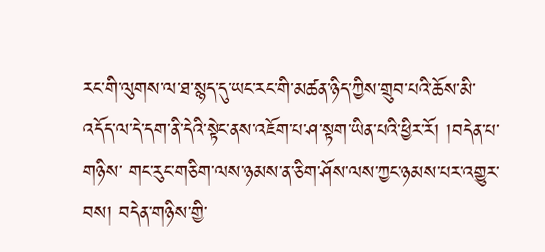རང་གི་ལུགས་ལ་ཐ་སྙད་དུ་ཡང་རང་གི་མཚན་ཉིད་ཀྱིས་གྲུབ་པའི་ཆོས་མི་འདོད་ལ་དེ་དག་ནི་དེའི་སྟེང་ནས་འཇོག་པ་ཤ་སྟག་ཡིན་པའི་ཕྱིར་རོ། །བདེན་པ་གཉིས་ གང་རུང་གཅིག་ལས་ཉམས་ན་ཅིག་ཤོས་ལས་ཀྱང་ཉམས་པར་འགྱུར་བས། བདེན་གཉིས་གྱི་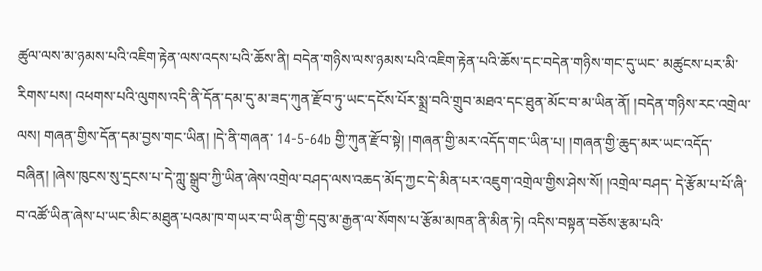ཚུལ་ལས་མ་ཉམས་པའི་འཇིག་རྟེན་ལས་འདས་པའི་ཆོས་ནི། བདེན་གཉིས་ལས་ཉམས་པའི་འཇིག་རྟེན་པའི་ཆོས་དང་བདེན་གཉིས་གང་དུ་ཡང་ མཚུངས་པར་མི་རིགས་པས། འཕགས་པའི་ལུགས་འདི་ནི་དོན་དམ་དུ་མ་ཟད་ཀུན་རྫོབ་ཏུ་ཡང་དངོས་པོར་སྨྲ་བའི་གྲུབ་མཐའ་དང་ཐུན་མོང་བ་མ་ཡིན་ནོ། །བདེན་གཉིས་རང་འགྲེལ་ལས། གཞན་གྱིས་དོན་དམ་བྱས་གང་ཡིན། །དེ་ནི་གཞན་ 14-5-64b གྱི་ཀུན་རྫོབ་སྟེ། །གཞན་གྱི་མར་འདོད་གང་ཡིན་པ། །གཞན་གྱི་ཆུད་མར་ཡང་འདོད་བཞིན། །ཞེས་ཁུངས་སུ་དྲངས་པ་དེ་ཀླུ་སྒྲུབ་ཀྱི་ཡིན་ཞེས་འགྲེལ་བཤད་ལས་འཆད་མོད་ཀྱང་དེ་མིན་པར་འཇུག་འགྲེལ་གྱིས་ཤེས་སོ། །འགྲེལ་བཤད་ དེ་རྩོམ་པ་པོ་ཞི་བ་འཚོ་ཡིན་ཞེས་པ་ཡང་མིང་མཐུན་པའམ་ཁ་གཡར་བ་ཡིན་གྱི་དབུ་མ་རྒྱན་ལ་སོགས་པ་རྩོམ་མཁན་ནི་མིན་ཏེ། འདིས་བསྟན་བཅོས་རྩམ་པའི་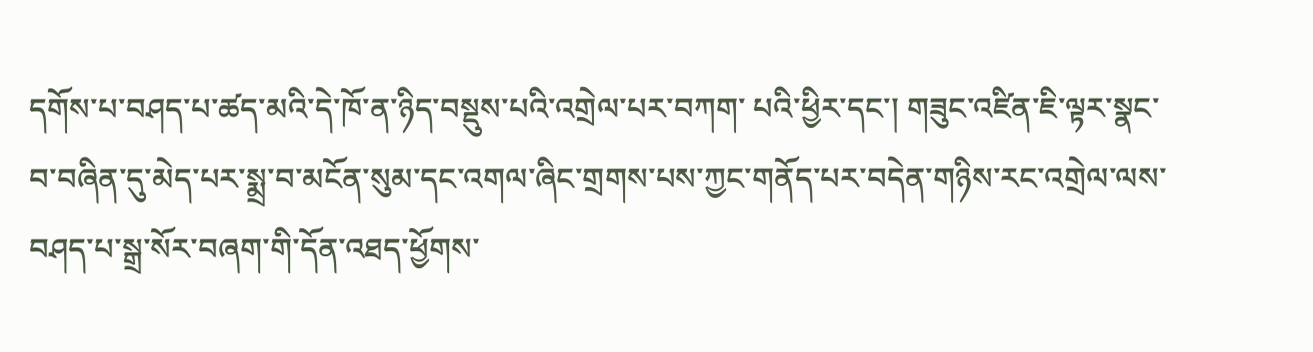དགོས་པ་བཤད་པ་ཚད་མའི་དེ་ཁོ་ན་ཉིད་བསྡུས་པའི་འགྲེལ་པར་བཀག་ པའི་ཕྱིར་དང་། གཟུང་འཛིན་ཇི་ལྟར་སྣང་བ་བཞིན་དུ་མེད་པར་སྨྲ་བ་མངོན་སུམ་དང་འགལ་ཞིང་གྲགས་པས་ཀྱང་གནོད་པར་བདེན་གཉིས་རང་འགྲེལ་ལས་བཤད་པ་སྒྲ་སོར་བཞག་གི་དོན་འཐད་ཕྱོགས་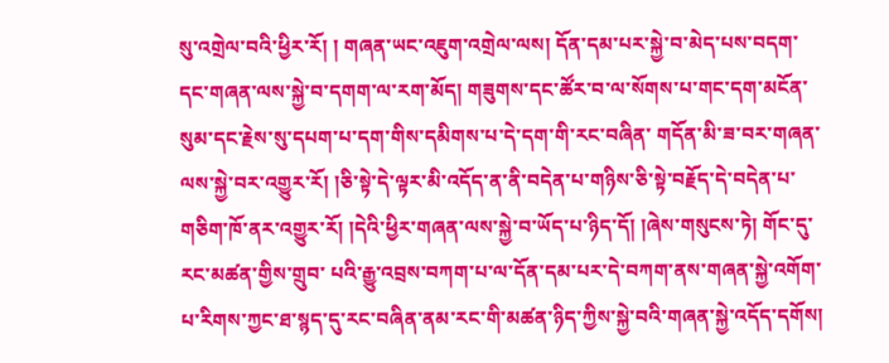སུ་འགྲེལ་བའི་ཕྱིར་རོ། ། གཞན་ཡང་འཇུག་འགྲེལ་ལས། དོན་དམ་པར་སྐྱེ་བ་མེད་པས་བདག་དང་གཞན་ལས་སྐྱེ་བ་དགག་ལ་རག་མོད། གཟུགས་དང་ཚོར་བ་ལ་སོགས་པ་གང་དག་མངོན་སུམ་དང་རྗེས་སུ་དཔག་པ་དག་གིས་དམིགས་པ་དེ་དག་གི་རང་བཞིན་ གདོན་མི་ཟ་བར་གཞན་ལས་སྐྱེ་བར་འགྱུར་རོ། །ཅི་སྟེ་དེ་ལྟར་མི་འདོད་ན་ནི་བདེན་པ་གཉིས་ཅི་སྟེ་བརྗོད་དེ་བདེན་པ་གཅིག་ཁོ་ནར་འགྱུར་རོ། །དེའི་ཕྱིར་གཞན་ལས་སྐྱེ་བ་ཡོད་པ་ཉིད་དོ། །ཞེས་གསུངས་ཏེ། གོང་དུ་རང་མཚན་གྱིས་གྲུབ་ པའི་རྒྱུ་འབྲས་བཀག་པ་ལ་དོན་དམ་པར་དེ་བཀག་ནས་གཞན་སྐྱེ་འགོག་པ་རིགས་ཀྱང་ཐ་སྙད་དུ་རང་བཞིན་ནམ་རང་གི་མཚན་ཉིད་ཀྱིས་སྐྱེ་བའི་གཞན་སྐྱེ་འདོད་དགོས།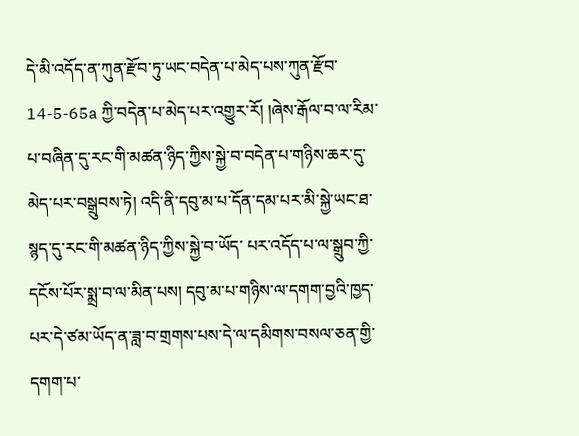དེ་མི་འདོད་ན་ཀུན་རྫོབ་ཏུ་ཡང་བདེན་པ་མེད་པས་ཀུན་རྫོབ་ 14-5-65a ཀྱི་བདེན་པ་མེད་པར་འགྱུར་རོ། །ཞེས་རྒོལ་བ་ལ་རིམ་པ་བཞིན་དུ་རང་གི་མཚན་ཉིད་ཀྱིས་སྐྱེ་བ་བདེན་པ་གཉིས་ཆར་དུ་མེད་པར་བསྒྲུབས་ཏེ། འདི་ནི་དབུ་མ་པ་དོན་དམ་པར་མི་སྐྱེ་ཡང་ཐ་སྙད་དུ་རང་གི་མཚན་ཉིད་ཀྱིས་སྐྱེ་བ་ཡོད་ པར་འདོད་པ་ལ་སྒྲུབ་ཀྱི་དངོས་པོར་སྨྲ་བ་ལ་མིན་པས། དབུ་མ་པ་གཉིས་ལ་དགག་བྱའི་ཁྱད་པར་དེ་ཙམ་ཡོད་ན་ཟླ་བ་གྲགས་པས་དེ་ལ་དམིགས་བསལ་ཅན་གྱི་དགག་པ་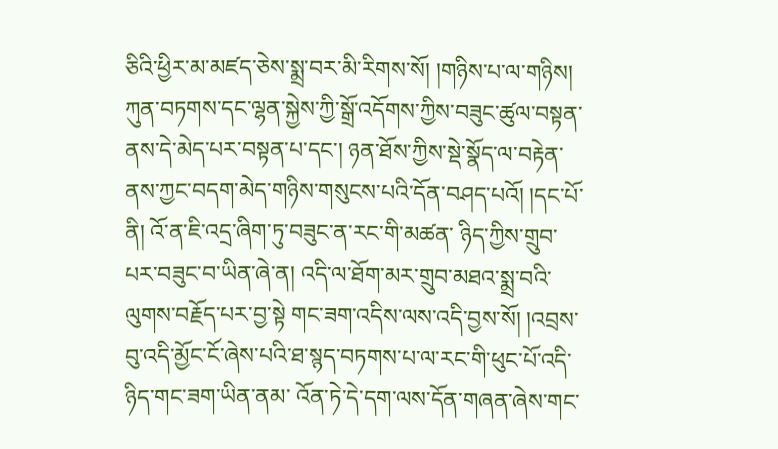ཅིའི་ཕྱིར་མ་མཛད་ཅེས་སྨྲ་བར་མི་རིགས་སོ། །གཉིས་པ་ལ་གཉིས། ཀུན་བཏགས་དང་ལྷན་སྐྱེས་ཀྱི་སྒྲོ་འདོགས་ཀྱིས་བཟུང་ཚུལ་བསྟན་ནས་དེ་མེད་པར་བསྟན་པ་དང་། ཉན་ཐོས་ཀྱིས་སྡེ་སྣོད་ལ་བརྟེན་ནས་ཀྱང་བདག་མེད་གཉིས་གསུངས་པའི་དོན་བཤད་པའོ། །དང་པོ་ནི། འོ་ན་ཇི་འདྲ་ཞིག་ཏུ་བཟུང་ན་རང་གི་མཚན་ ཉིད་ཀྱིས་གྲུབ་པར་བཟུང་བ་ཡིན་ཞེ་ན། འདི་ལ་ཐོག་མར་གྲུབ་མཐའ་སྨྲ་བའི་ལུགས་བརྗོད་པར་བྱ་སྟེ གང་ཟག་འདིས་ལས་འདི་བྱས་སོ། །འབྲས་བུ་འདི་མྱོང་ངོ་ཞེས་པའི་ཐ་སྙད་བཏགས་པ་ལ་རང་གི་ཕུང་པོ་འདི་ཉིད་གང་ཟག་ཡིན་ནམ་ འོན་ཏེ་དེ་དག་ལས་དོན་གཞན་ཞེས་གང་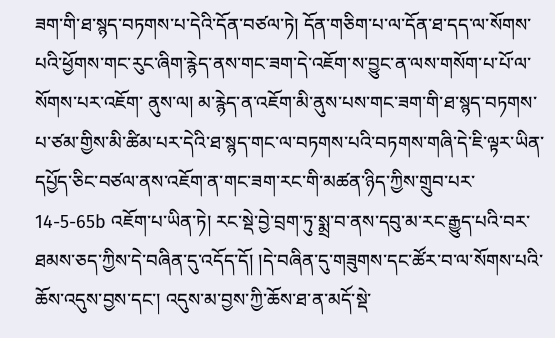ཟག་གི་ཐ་སྙད་བཏགས་པ་དེའི་དོན་བཙལ་ཏེ། དོན་གཅིག་པ་ལ་དོན་ཐ་དད་ལ་སོགས་པའི་ཕྱོགས་གང་རུང་ཞིག་རྙེད་ནས་གང་ཟག་དེ་འཇོག་ས་བྱུང་ན་ལས་གསོག་པ་པོ་ལ་སོགས་པར་འཇོག་ ནུས་ལ། མ་རྙེད་ན་འཇོག་མི་ནུས་པས་གང་ཟག་གི་ཐ་སྙད་བཏགས་པ་ཙམ་གྱིས་མི་ཚིམ་པར་དེའི་ཐ་སྙད་གང་ལ་བཏགས་པའི་བཏགས་གཞི་དེ་ཇི་ལྟར་ཡིན་དཔྱོད་ཅིང་བཙལ་ནས་འཇོག་ན་གང་ཟག་རང་གི་མཚན་ཉིད་ཀྱིས་གྲུབ་པར་ 14-5-65b འཇོག་པ་ཡིན་ཏེ། རང་སྡེ་བྱེ་བྲག་ཏུ་སྨྲ་བ་ནས་དབུ་མ་རང་རྒྱུད་པའི་བར་ཐམས་ཅད་ཀྱིས་དེ་བཞིན་དུ་འདོད་དོ། །དེ་བཞིན་དུ་གཟུགས་དང་ཚོར་བ་ལ་སོགས་པའི་ཆོས་འདུས་བྱས་དང་། འདུས་མ་བྱས་ཀྱི་ཆོས་ཐ་ན་མདོ་སྡེ་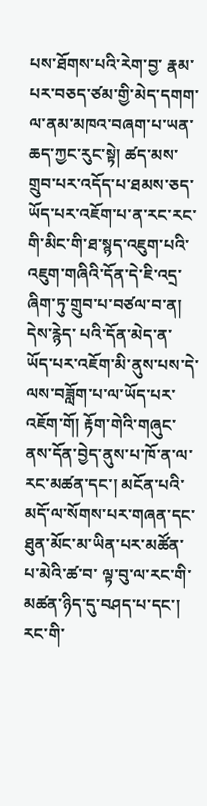པས་ཐོགས་པའི་རེག་བྱ་ རྣམ་པར་བཅད་ཙམ་གྱི་མེད་དགག་ལ་ནམ་མཁའ་བཞག་པ་ཡན་ཆད་ཀྱང་རུང་སྟེ། ཚད་མས་གྲུབ་པར་འདོད་པ་ཐམས་ཅད་ཡོད་པར་འཇོག་པ་ན་རང་རང་གི་མིང་གི་ཐ་སྙད་འཇུག་པའི་འཇུག་གཞིའི་དོན་དེ་ཇི་འདྲ་ཞིག་ཏུ་གྲུབ་པ་བཙལ་བ་ན། དེས་རྙེད་ པའི་དོན་མེད་ན་ཡོད་པར་འཇོག་མི་ནུས་པས་དེ་ལས་བཟློག་པ་ལ་ཡོད་པར་འཇོག་གོ། རྟོག་གེའི་གཞུང་ནས་དོན་བྱེད་ནུས་པ་ཁོ་ན་ལ་རང་མཚན་དང་། མངོན་པའི་མདོ་ལ་སོགས་པར་གཞན་དང་ཐུན་མོང་མ་ཡིན་པར་མཚོན་པ་མེའི་ཚ་བ་ ལྟ་བུ་ལ་རང་གི་མཚན་ཉིད་དུ་བཤད་པ་དང་། རང་གི་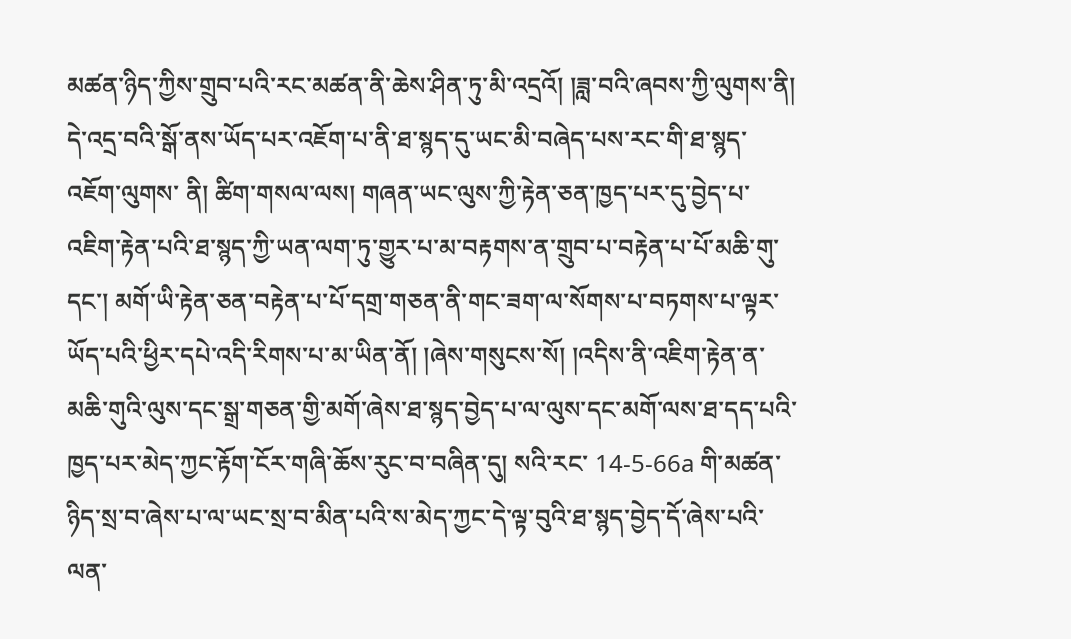མཚན་ཉིད་ཀྱིས་གྲུབ་པའི་རང་མཚན་ནི་ཆེས་ཤིན་ཏུ་མི་འདྲའོ། །ཟླ་བའི་ཞབས་ཀྱི་ལུགས་ནི། དེ་འདྲ་བའི་སྒོ་ནས་ཡོད་པར་འཇོག་པ་ནི་ཐ་སྙད་དུ་ཡང་མི་བཞེད་པས་རང་གི་ཐ་སྙད་འཇོག་ལུགས་ ནི། ཚིག་གསལ་ལས། གཞན་ཡང་ལུས་ཀྱི་རྟེན་ཅན་ཁྱད་པར་དུ་བྱེད་པ་འཇིག་རྟེན་པའི་ཐ་སྙད་ཀྱི་ཡན་ལག་ཏུ་གྱུར་པ་མ་བརྟགས་ན་གྲུབ་པ་བརྟེན་པ་པོ་མཆི་གུ་དང་། མགོ་ཡི་རྟེན་ཅན་བརྟེན་པ་པོ་དགྲ་གཅན་ནི་གང་ཟག་ལ་སོགས་པ་བཏགས་པ་ལྟར་ ཡོད་པའི་ཕྱིར་དཔེ་འདི་རིགས་པ་མ་ཡིན་ནོ། །ཞེས་གསུངས་སོ། །འདིས་ནི་འཇིག་རྟེན་ན་མཆི་གུའི་ལུས་དང་སྒྲ་གཅན་གྱི་མགོ་ཞེས་ཐ་སྙད་བྱེད་པ་ལ་ལུས་དང་མགོ་ལས་ཐ་དད་པའི་ཁྱད་པར་མེད་ཀྱང་རྟོག་ངོར་གཞི་ཆོས་རུང་བ་བཞིན་དུ། སའི་རང་ 14-5-66a གི་མཚན་ཉིད་སྲ་བ་ཞེས་པ་ལ་ཡང་སྲ་བ་མིན་པའི་ས་མེད་ཀྱང་དེ་ལྟ་བུའི་ཐ་སྙད་བྱེད་དོ་ཞེས་པའི་ལན་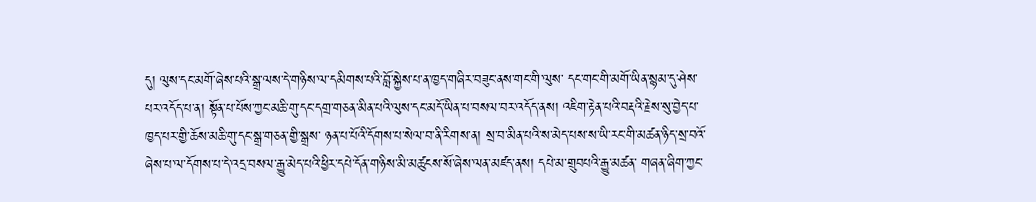དུ། ལུས་དང་མགོ་ཞེས་པའི་སྒྲ་ལས་དེ་གཉིས་ལ་དམིགས་པའི་བློ་སྐྱེས་པ་ན་ཁྱད་གཞིར་བཟུང་ནས་གང་གི་ལུས་ དང་གང་གི་མགོ་ཡིན་སྙམ་དུ་ཤེས་པར་འདོད་པ་ན། སྟོན་པ་པོས་ཀྱང་མཆི་གུ་དང་དགྲ་གཅན་མིན་པའི་ལུས་དང་མདོ་ཡིན་པ་བསལ་བར་འདོད་ནས། འཇིག་རྟེན་པའི་བརྡའི་རྗེས་སུ་བྱེད་པ་ཁྱད་པར་གྱི་ཆོས་མཆི་གུ་དང་སྒྲ་གཅན་གྱི་སྒྲས་ ཉན་པ་པོའི་དོགས་པ་སེལ་བ་ནི་རིགས་ན། སྲ་བ་མིན་པའི་ས་མེད་པས་ས་ཡི་རང་གི་མཚན་ཉིད་སྲ་བའོ་ཞེས་པ་ལ་དོགས་པ་དེ་འདྲ་བསལ་རྒྱུ་མེད་པའི་ཕྱིར་དཔེ་དོན་གཉིས་མི་མཚུངས་སོ་ཞེས་ལན་མཛད་ནས། དཔེ་མ་གྲུབཔའི་རྒྱུ་མཚན་ གཞན་ཞིག་ཀྱང་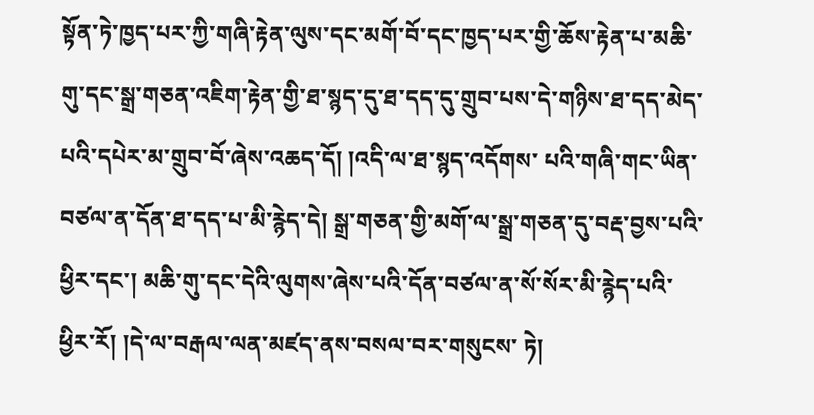སྟོན་ཏེ་ཁྱད་པར་ཀྱི་གཞི་རྟེན་ལུས་དང་མགོ་བོ་དང་ཁྱད་པར་གྱི་ཆོས་རྟེན་པ་མཆི་གུ་དང་སྒྲ་གཅན་འཇིག་རྟེན་གྱི་ཐ་སྙད་དུ་ཐ་དད་དུ་གྲུབ་པས་དེ་གཉིས་ཐ་དད་མེད་པའི་དཔེར་མ་གྲུབ་བོ་ཞེས་འཆད་དོ། །འདི་ལ་ཐ་སྙད་འདོགས་ པའི་གཞི་གང་ཡིན་བཙལ་ན་དོན་ཐ་དད་པ་མི་རྙེད་དེ། སྒྲ་གཅན་གྱི་མགོ་ལ་སྒྲ་གཅན་དུ་བརྡ་བྱས་པའི་ཕྱིར་དང་། མཆི་གུ་དང་དེའི་ལུགས་ཞེས་པའི་དོན་བཙལ་ན་སོ་སོར་མི་རྙེད་པའི་ཕྱིར་རོ། །དེ་ལ་བརྒལ་ལན་མཛད་ནས་བསལ་བར་གསུངས་ ཏེ།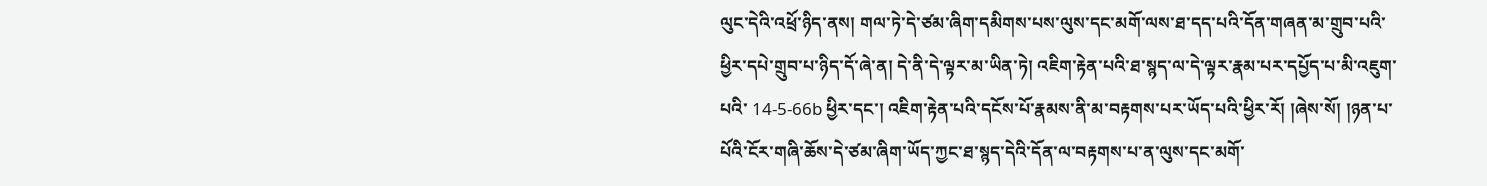ལུང་དེའི་འཕྲོ་ཉིད་ནས། གལ་ཏེ་དེ་ཙམ་ཞིག་དམིགས་པས་ལུས་དང་མགོ་ལས་ཐ་དད་པའི་དོན་གཞན་མ་གྲུབ་པའི་ཕྱིར་དཔེ་གྲུབ་པ་ཉིད་དོ་ཞེ་ན། དེ་ནི་དེ་ལྟར་མ་ཡིན་ཏེ། འཇིག་རྟེན་པའི་ཐ་སྙད་ལ་དེ་ལྟར་རྣམ་པར་དཔྱོད་པ་མི་འཇུག་པའི་ 14-5-66b ཕྱིར་དང་། འཇིག་རྟེན་པའི་དངོས་པོ་རྣམས་ནི་མ་བརྟགས་པར་ཡོད་པའི་ཕྱིར་རོ། །ཞེས་སོ། །ཉན་པ་པོའི་ངོར་གཞི་ཆོས་དེ་ཙམ་ཞིག་ཡོད་ཀྱང་ཐ་སྙད་དེའི་དོན་ལ་བརྟགས་པ་ན་ལུས་དང་མགོ་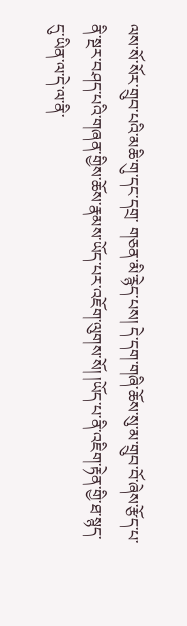ལས་སོ་སོར་གྲུབ་པའི་མཆི་གུ་དང་དགྲ་ གཅན་མི་རྙེད་པས། དེ་དག་གཞི་ཆོས་སུ་མ་གྲུབ་བོ་ཞེས་རྩོད་པ་ནི་སྔར་བཤད་པའི་གཞན་གྱིས་ཆོས་རྣམས་ཡོད་པར་འཇོག་ལུགས་སོ། །ཡོད་པ་ནི་འཇིག་རྟེན་གྱི་ཐ་སྙད་དུ་ཡིན་ལ་དེ་ལ་ནི་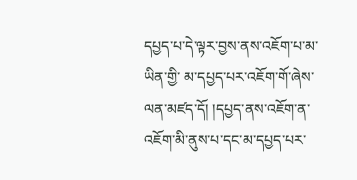དཔྱད་པ་དེ་ལྟར་བྱས་ནས་འཇོག་པ་མ་ཡིན་གྱི་ མ་དཔྱད་པར་འཇོག་གོ་ཞེས་ལན་མཛད་དོ། །དཔྱད་ནས་འཇོག་ན་འཇོག་མི་ནུས་པ་དང་མ་དཔྱད་པར་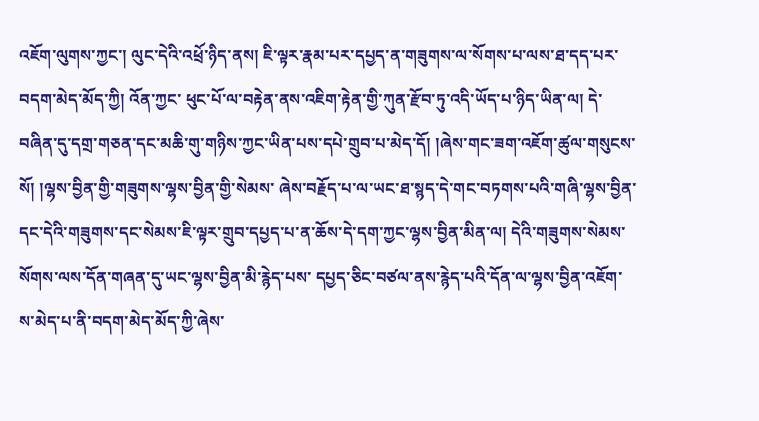འཇོག་ལུགས་ཀྱང་། ལུང་དེའི་འཕྲོ་ཉིད་ནས། ཇི་ལྟར་རྣམ་པར་དཔྱད་ན་གཟུགས་ལ་སོགས་པ་ལས་ཐ་དད་པར་བདག་མེད་མོད་ཀྱི། འོན་ཀྱང་ ཕུང་པོ་ལ་བརྟེན་ནས་འཇིག་རྟེན་གྱི་ཀུན་རྫོབ་ཏུ་འདི་ཡོད་པ་ཉིད་ཡིན་ལ། དེ་བཞིན་དུ་དགྲ་གཅན་དང་མཆི་གུ་གཉིས་ཀྱང་ཡིན་པས་དཔེ་གྲུབ་པ་མེད་དོ། །ཞེས་གང་ཟག་འཇོག་ཚུལ་གསུངས་སོ། །ལྷས་བྱིན་གྱི་གཟུགས་ལྷས་བྱིན་གྱི་སེམས་ ཞེས་བརྗོད་པ་ལ་ཡང་ཐ་སྙད་དེ་གང་བཏགས་པའི་གཞི་ལྷས་བྱིན་དང་དེའི་གཟུགས་དང་སེམས་ཇི་ལྟར་གྲུབ་དཔྱད་པ་ན་ཆོས་དེ་དག་ཀྱང་ལྷས་བྱིན་མིན་ལ། དེའི་གཟུགས་སེམས་སོགས་ལས་དོན་གཞན་དུ་ཡང་ལྷས་བྱིན་མི་རྙེད་པས་ དཔྱད་ཅིང་བཙལ་ནས་རྙེད་པའི་དོན་ལ་ལྷས་བྱིན་འཇོག་ས་མེད་པ་ནི་བདག་མེད་མོད་ཀྱི་ཞེས་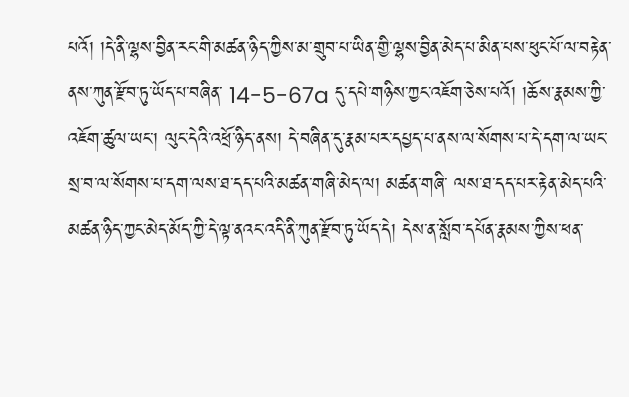པའོ། །དེ་ནི་ལྷས་བྱིན་རང་གི་མཚན་ཉིད་ཀྱིས་མ་གྲུབ་པ་ཡིན་གྱི་ལྷས་བྱིན་མེད་པ་མིན་པས་ཕུང་པོ་ལ་བརྟེན་ནས་ཀུན་རྫོབ་ཏུ་ཡོད་པ་བཞིན་ 14-5-67a དུ་དཔེ་གཉིས་ཀྱང་འཇོག་ཅེས་པའོ། །ཆོས་རྣམས་ཀྱི་འཇོག་ཚུལ་ཡང་། ལུང་དེའི་འཕྲོ་ཉིད་ནས། དེ་བཞིན་དུ་རྣམ་པར་དཔྱད་པ་ནས་ལ་སོགས་པ་དེ་དག་ལ་ཡང་སྲ་བ་ལ་སོགས་པ་དག་ལས་ཐ་དད་པའི་མཚན་གཞི་མེད་ལ། མཚན་གཞི་ ལས་ཐ་དད་པར་རྟེན་མེད་པའི་མཚན་ཉིད་ཀྱང་མེད་མོད་ཀྱི་དེ་ལྟ་ནའང་འདི་ནི་ཀུན་རྫོབ་ཏུ་ཡོད་དེ། དེས་ན་སློབ་དཔོན་རྣམས་ཀྱིས་ཕན་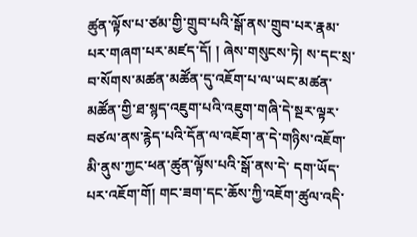ཚུན་ལྟོས་པ་ཙམ་གྱི་གྲུབ་པའི་སྒོ་ནས་གྲུབ་པར་རྣམ་པར་གཞག་པར་མཛད་དོ། ། ཞེས་གསུངས་ཏེ། ས་དང་སྲ་བ་སོགས་མཚན་མཚོན་དུ་འཇོག་པ་ལ་ཡང་མཚན་མཚོན་གྱི་ཐ་སྙད་འཇུག་པའི་འཇུག་གཞི་དེ་སྔར་ལྟར་བཙལ་ནས་རྙེད་པའི་དོན་ལ་འཇོག་ན་དེ་གཉིས་འཇོག་མི་ནུས་ཀྱང་ཕན་ཚུན་ལྟོས་པའི་སྒོ་ནས་དེ་ དག་ཡོད་པར་འཇོག་གོ། གང་ཟག་དང་ཆོས་ཀྱི་འཇོག་ཚུལ་འདི་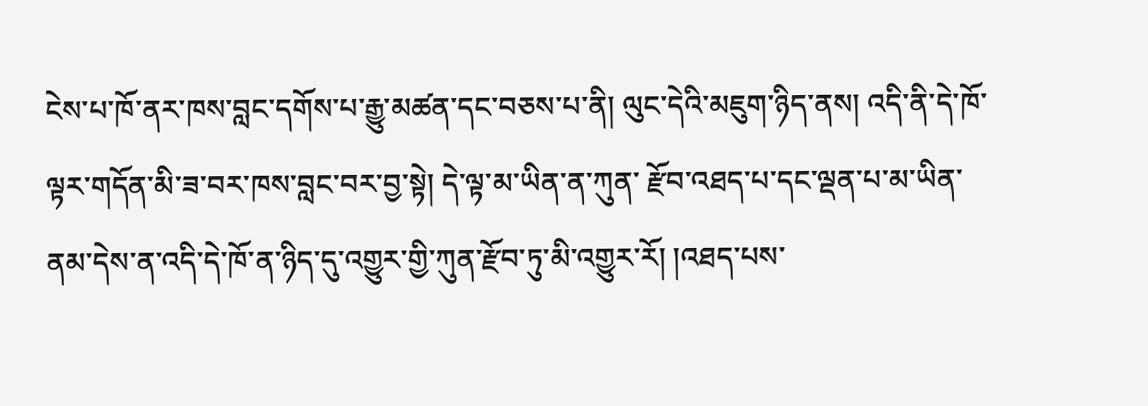ངེས་པ་ཁོ་ནར་ཁས་བླང་དགོས་པ་རྒྱུ་མཚན་དང་བཅས་པ་ནི། ལུང་དེའི་མཇུག་ཉིད་ནས། འདི་ནི་དེ་ཁོ་ལྟར་གདོན་མི་ཟ་བར་ཁས་བླང་བར་བྱ་སྟེ། དེ་ལྟ་མ་ཡིན་ན་ཀུན་ རྫོབ་འཐད་པ་དང་ལྡན་པ་མ་ཡིན་ནམ་དེས་ན་འདི་དེ་ཁོ་ན་ཉིད་དུ་འགྱུར་གྱི་ཀུན་རྫོབ་ཏུ་མི་འགྱུར་རོ། །འཐད་པས་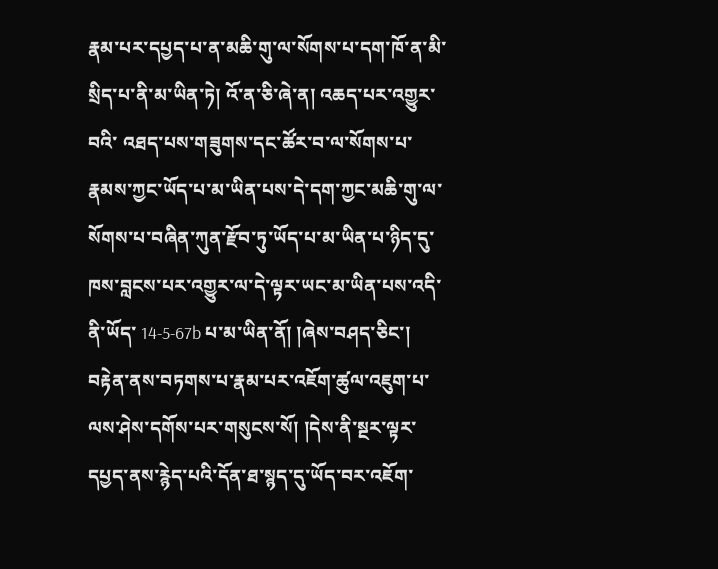རྣམ་པར་དཔྱད་པ་ན་མཆི་གུ་ལ་སོགས་པ་དག་ཁོ་ན་མི་སྲིད་པ་ནི་མ་ཡིན་ཏེ། འོ་ན་ཅི་ཞེ་ན། འཆད་པར་འགྱུར་བའི་ འཐད་པས་གཟུགས་དང་ཚོར་བ་ལ་སོགས་པ་རྣམས་ཀྱང་ཡོད་པ་མ་ཡིན་པས་དེ་དག་ཀྱང་མཆི་གུ་ལ་སོགས་པ་བཞིན་ཀུན་རྫོབ་ཏུ་ཡོད་པ་མ་ཡིན་པ་ཉིད་དུ་ཁས་བླངས་པར་འགྱུར་ལ་དེ་ལྟར་ཡང་མ་ཡིན་པས་འདི་ནི་ཡོད་ 14-5-67b པ་མ་ཡིན་ནོ། །ཞེས་བཤད་ཅིང་། བརྟེན་ནས་བཏགས་པ་རྣམ་པར་འཇོག་ཚུལ་འཇུག་པ་ལས་ཤེས་དགོས་པར་གསུངས་སོ། །དེས་ནི་སྔར་ལྟར་དཔྱད་ནས་རྙེད་པའི་དོན་ཐ་སྙད་དུ་ཡོད་བར་འཇོག་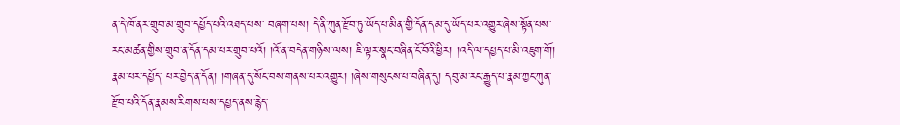ན་དེ་ཁོ་ནར་གྲུབ་མ་གྲུབ་དཔྱོད་པའི་འཐད་པས་ བཞག་པས། དེ་ནི་ཀུན་རྫོབ་ཏུ་ཡོད་པ་མིན་གྱི་དོན་དམ་དུ་ཡོད་པར་འགྱུར་ཞེས་སྟོན་པས་རང་མཚན་གྱིས་གྲུབ་ན་དོན་དམ་པར་གྲུབ་པའོ། །འོ་ན་བདེན་གཉིས་ལས། ཇི་ལྟར་སྣང་བཞིན་ངོ་བོའི་ཕྱིར། །འདི་ལ་དཔྱད་པ་མི་འཇུག་གོ། རྣམ་པར་དཔྱོད་ པར་བྱེད་ན་དོན། །གཞན་དུ་སོང་བས་གནས་པར་འགྱུར། །ཞེས་གསུངས་པ་བཞིན་དུ། དབུ་མ་རང་རྒྱུད་པ་རྣམ་ཀྱང་ཀུན་རྫོབ་པའི་དོན་རྣམས་རིགས་པས་དཔྱད་ནས་རྙེད་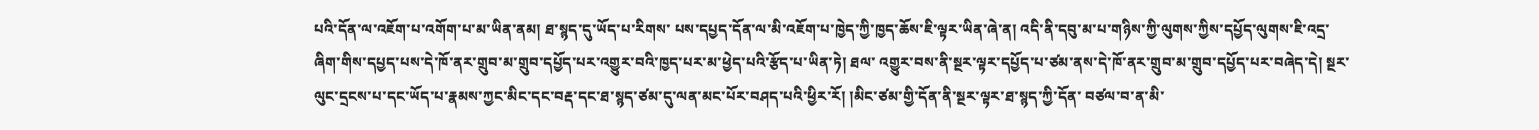པའི་དོན་ལ་འཇོག་པ་འགོག་པ་མ་ཡིན་ནམ། ཐ་སྙད་དུ་ཡོད་པ་རིགས་ པས་དཔྱད་དོན་ལ་མི་འཇོག་པ་ཁྱེད་ཀྱི་ཁྱད་ཆོས་ཇི་ལྟར་ཡིན་ཞེ་ན། འདི་ནི་དབུ་མ་པ་གཉིས་ཀྱི་ལུགས་ཀྱིས་དཔྱོད་ལུགས་ཇི་འདྲ་ཞིག་གིས་དཔྱད་པས་དེ་ཁོ་ནར་གྲུབ་མ་གྲུབ་དཔྱོད་པར་འགྱུར་བའི་ཁྱད་པར་མ་ཕྱེད་པའི་རྩོད་པ་ཡིན་ཏེ། ཐལ་ འགྱུར་བས་ནི་སྔར་ལྟར་དཔྱོད་པ་ཙམ་ནས་དེ་ཁོ་ནར་གྲུབ་མ་གྲུབ་དཔྱོད་པར་བཞེད་དེ། སྔར་ལུང་དྲངས་པ་དང་ཡོད་པ་རྣམས་ཀྱང་མིང་དང་བརྡ་དང་ཐ་སྙད་ཙམ་དུ་ལན་མང་པོར་བཤད་པའི་ཕྱིར་རོ། །མིང་ཙམ་གྱི་དོན་ནི་སྔར་ལྟར་ཐ་སྙད་ཀྱི་དོན་ བཙལ་བ་ན་མི་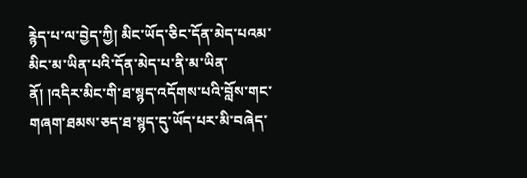རྙེད་པ་ལ་བྱེད་ཀྱི། མིང་ཡོད་ཅིང་དོན་མེད་པའམ་མིང་མ་ཡིན་པའི་དོན་མེད་པ་ནི་མ་ཡིན་ནོ། །འདིར་མིང་གི་ཐ་སྙད་འདོགས་པའི་བློས་གང་གཞག་ཐམས་ཅད་ཐ་སྙད་དུ་ཡོད་པར་མི་བཞེད་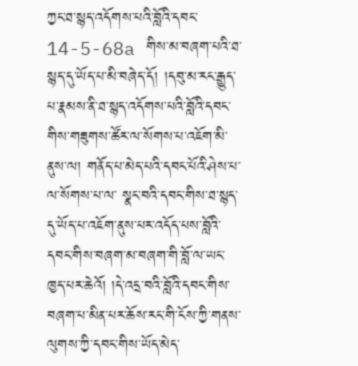ཀྱང་ཐ་སྙད་འདོགས་པའི་བློའི་དབང་ 14-5-68a གིས་མ་བཞག་པའི་ཐ་སྙད་དུ་ཡོད་པ་མི་བཞེད་དོ། །དབུ་མ་རང་རྒྱུད་པ་རྣམས་ནི་ཐ་སྙད་འདོགས་པའི་བློའི་དབང་གིས་གཟུགས་ཚོར་ལ་སོགས་པ་འཇོག་མི་ནུས་ལ། གནོད་པ་མེད་པའི་དབང་པོའི་ཤེས་པ་ལ་སོགས་པ་ལ་ སྣང་བའི་དབང་གིས་ཐ་སྙད་དུ་ཡོད་པ་འཇོག་ནུས་པར་འདོད་པས་བློའི་དབང་གིས་བཞག་མ་བཞག་གི་བློ་ལ་ཡང་ཁྱད་པར་ཆེའོ། །དེ་འདྲ་བའི་བློའི་དབང་གིས་བཞག་པ་མིན་པར་ཆོས་རང་གི་ངོས་ཀྱི་གནས་ལུགས་ཀྱི་དབང་གིས་ཡོད་མེད་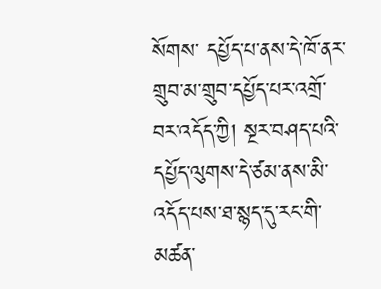སོགས་ དཔྱོད་པ་ནས་དེ་ཁོ་ནར་གྲུབ་མ་གྲུབ་དཔྱོད་པར་འགྲོ་བར་འདོད་ཀྱི། སྔར་བཤད་པའི་དཔྱོད་ལུགས་དེ་ཙམ་ནས་མི་འདོད་པས་ཐ་སྙད་དུ་རང་གི་མཚན་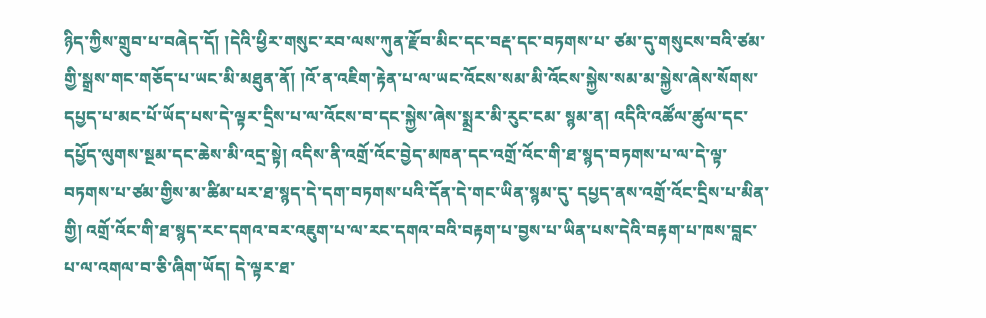ཉིད་ཀྱིས་གྲུབ་པ་བཞེད་དོ། །དེའི་ཕྱིར་གསུང་རབ་ལས་ཀུན་རྫོབ་མིང་དང་བརྡ་དང་བཏགས་པ་ ཙམ་དུ་གསུངས་བའི་ཙམ་གྱི་སྒྲས་གང་གཅོད་པ་ཡང་མི་མཐུན་ནོ། །འོ་ན་འཇིག་རྟེན་པ་ལ་ཡང་འོངས་སམ་མི་འོངས་སྐྱེས་སམ་མ་སྐྱེས་ཞེས་སོགས་དཔྱད་པ་མང་པོ་ཡོད་པས་དེ་ལྟར་དྲིས་པ་ལ་འོངས་བ་དང་སྐྱེས་ཞེས་སྨྲར་མི་རུང་ངམ་ སྙམ་ན། འདིའི་འཚོལ་ཚུལ་དང་དཔྱོད་ལུགས་སྔམ་དང་ཆེས་མི་འདྲ་སྟེ། འདིས་ནི་འགྲོ་འོང་བྱེད་མཁན་དང་འགྲོ་འོང་གི་ཐ་སྙད་བཏགས་པ་ལ་དེ་ལྟ་བཏགས་པ་ཙམ་གྱིས་མ་ཚིམ་པར་ཐ་སྙད་དེ་དག་བཏགས་པའི་དོན་དེ་གང་ཡིན་སྙམ་དུ་ དཔྱད་ནས་འགྲོ་འོང་དྲིས་པ་མིན་གྱི། འགྲོ་འོང་གི་ཐ་སྙད་རང་དགའ་བར་འཇུག་པ་ལ་རང་དགའ་བའི་བརྟག་པ་བྱས་པ་ཡིན་པས་དེའི་བརྟག་པ་ཁས་བླང་པ་ལ་འགལ་བ་ཅི་ཞིག་ཡོད། དེ་ལྟར་ཐ་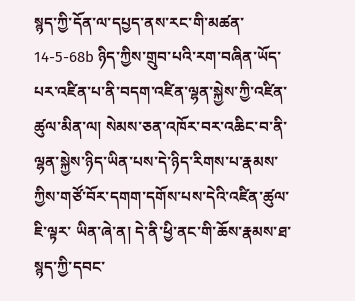སྙད་ཀྱི་དོན་ལ་དཔྱད་ནས་རང་གི་མཚན་ 14-5-68b ཉིད་ཀྱིས་གྲུབ་པའི་རག་བཞིན་ཡོད་པར་འཛིན་པ་ནི་བདག་འཛིན་ལྷན་སྐྱེས་ཀྱི་འཛིན་ཚུལ་མིན་ལ། སེམས་ཅན་འཁོར་བར་འཆིང་བ་ནི་ལྷན་སྐྱེས་ཉིད་ཡིན་པས་དེ་ཉིད་རིགས་པ་རྣམས་ཀྱིས་གཙོ་བོར་དགག་དགོས་པས་དེའི་འཛིན་ཚུལ་ཇི་ལྟར་ ཡིན་ཞེ་ན། དེ་ནི་ཕྱི་ནང་གི་ཆོས་རྣམས་ཐ་སྙད་ཀྱི་དབང་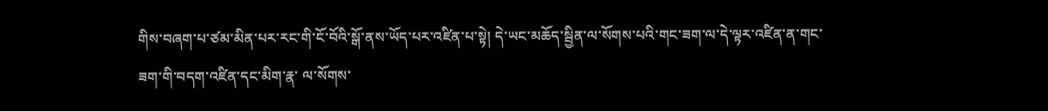གིས་བཞག་པ་ཙམ་མིན་པར་རང་གི་ངོ་བོའི་སྒོ་ནས་ཡོད་པར་འཛིན་པ་སྟེ། དེ་ཡང་མཆོད་སྦྱིན་ལ་སོགས་པའི་གང་ཟག་ལ་དེ་ལྟར་འཛིན་ན་གང་ཟག་གི་བདག་འཛིན་དང་མིག་རྣ་ ལ་སོགས་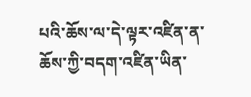པའི་ཆོས་ལ་དེ་ལྟར་འཛིན་ན་ཆོས་ཀྱི་བདག་འཛིན་ཡིན་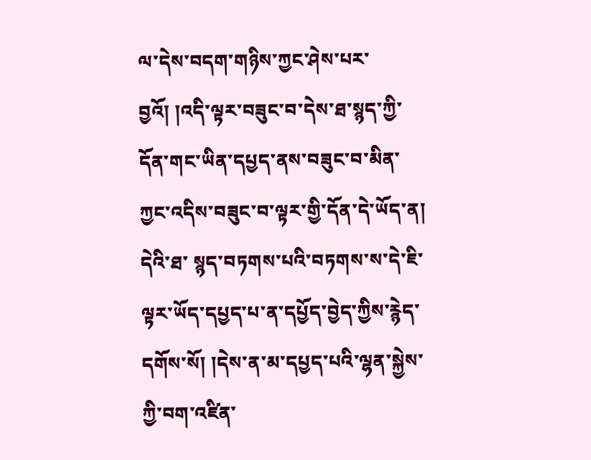ལ་དེས་བདག་གཉིས་ཀྱང་ཤེས་པར་བྱའོ། །འདི་ལྟར་བཟུང་བ་དེས་ཐ་སྙད་ཀྱི་དོན་གང་ཡིན་དཔྱད་ནས་བཟུང་བ་མིན་ཀྱང་འདིས་བཟུང་བ་ལྟར་གྱི་དོན་དེ་ཡོད་ན། དེའི་ཐ་ སྙད་བཏགས་པའི་བཏགས་ས་དེ་ཇི་ལྟར་ཡོད་དཔྱད་པ་ན་དཔྱོད་བྱེད་ཀྱིས་རྙེད་དགོས་སོ། །དེས་ན་མ་དཔྱད་པའི་ལྷན་སྐྱེས་ཀྱི་བག་འཛིན་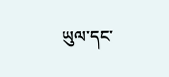ཡུལ་དང་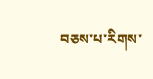བཅས་པ་རིགས་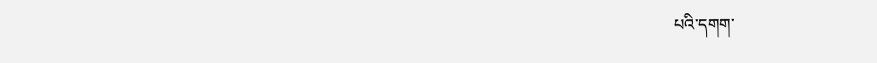པའི་དགག་